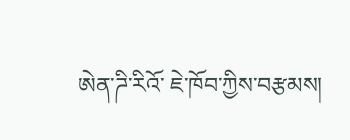ཨེན་ཌི་ཪིའོ་ ཇེ་ཁོབ་ཀྱིས་བརྩམས།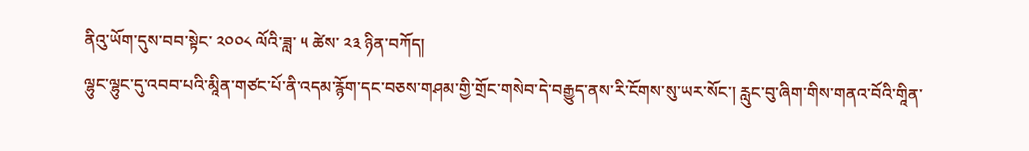ནིའུ་ཡོག་དུས་བབ་སྟེང་ ༢༠༠༨ ལོའི་ཟླ་ ༥ ཚེས་ ༢༣ ཉིན་བཀོད།
ལྷུང་ལྷུང་དུ་འབབ་པའི་མཱིན་གཙང་པོ་ནི་འདམ་རྙོག་དང་བཅས་གཤམ་གྱི་གྲོང་གསེབ་དེ་བརྒྱུད་ནས་རི་ངོགས་སུ་ཡར་སོང་། རླུང་བུ་ཞིག་གིས་གནའ་བོའི་གཱིན་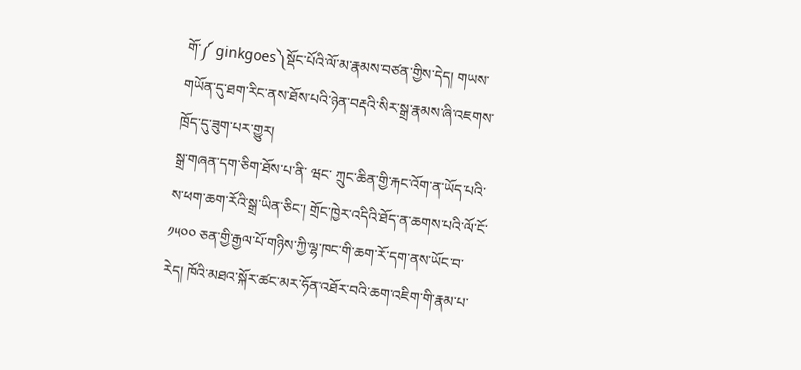གོ་༼ ginkgoes༽སྡོང་པོའི་ལོ་མ་རྣམས་བཙན་གྱིས་དེད། གཡས་གཡོན་དུ་ཐག་རིང་ནས་ཐོས་པའི་ཉེན་བརྡའི་སིར་སྒྲ་རྣམས་ཞི་འཇགས་ཁྲོད་དུ་ཟུག་པར་གྱུར།
སྒྲ་གཞན་དག་ཅིག་ཐོས་པ་ནི་ ཝང་ ཀྲུང་ཆིན་གྱི་རྐང་འོག་ན་ཡོད་པའི་ས་ཕག་ཆག་རོའི་སྒྲ་ཡིན་ཅིང་། གྲོང་ཁྱེར་འདིའི་ཐོད་ན་ཆགས་པའི་ལོ་ངོ་ ༡༥༠༠ ཅན་གྱི་རྒྱལ་པོ་གཉིས་ཀྱི་ལྷ་ཁང་གི་ཆག་རོ་དག་ནས་ཡོང་བ་རེད། ཁོའི་མཐའ་སྐོར་ཚང་མར་ཧོན་འཐོར་བའི་ཆག་འཇིག་གི་རྣམ་པ་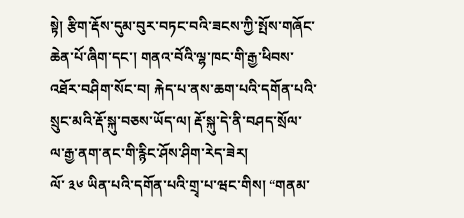སྟེ། རྩིག་རྡོས་དུམ་བུར་བཏང་བའི་ཟངས་ཀྱི་སྤོས་གཞོང་ཆེན་པོ་ཞིག་དང་། གནའ་བོའི་ལྷ་ཁང་གི་རྒྱ་ཕིབས་འཐོར་བཤིག་སོང་བ། རྐེད་པ་ནས་ཆག་པའི་དགོན་པའི་སྲུང་མའི་རྡོ་སྐུ་བཅས་ཡོད་ལ། རྡོ་སྐུ་དེ་ནི་བཤད་སྲོལ་ལ་རྒྱ་ནག་ནང་གི་རྙིང་ཤོས་ཤིག་རེད་ཟེར།
ལོ་ ༣༦ ཡིན་པའི་དགོན་པའི་གྲྭ་པ་ཝང་གིས། “གནམ་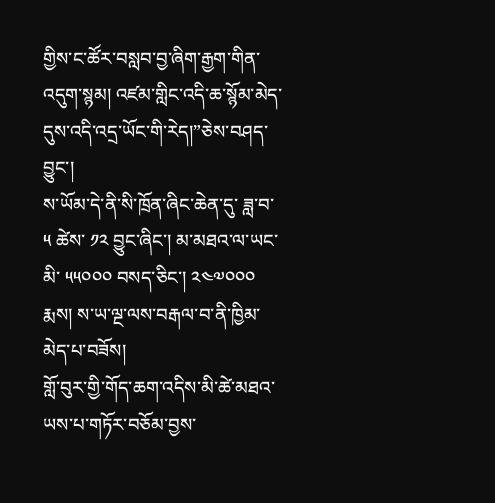གྱིས་ང་ཚོར་བསླབ་བྱ་ཞིག་རྒྱག་གིན་འདུག་སྙམ། འཛམ་གླིང་འདི་ཆ་སྙོམ་མེད་དུས་འདི་འདྲ་ཡོང་གི་རེད།”ཅེས་བཤད་བྱུང་།
ས་ཡོམ་དེ་ནི་སི་ཁྲོན་ཞིང་ཆེན་དུ་ ཟླ་བ་ ༥ ཚེས་ ༡༢ བྱུང་ཞིང་། མ་མཐའ་ལ་ཡང་མི་ ༥༥༠༠༠ བསད་ཅིང་། ༢༤༧༠༠༠ རྨས། ས་ཡ་ལྔ་ལས་བརྒལ་བ་ནི་ཁྱིམ་མེད་པ་བཟོས།
གློ་བུར་གྱི་གོད་ཆག་འདིས་མི་ཚེ་མཐའ་ཡས་པ་གཏོར་བཅོམ་བྱས་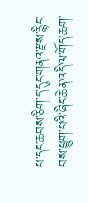པ་དང་ཆབས་ཅིག་ད་དུང་གནའ་རྫས་རྙིང་བས་ཕྱུག་པའི་ཞིང་ཆེན་འདི་ལ་གོད་ཆག་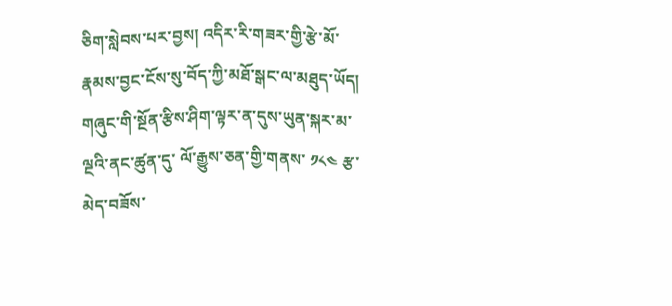ཅིག་སླེབས་པར་བྱས། འདིར་རི་གཟར་གྱི་རྩེ་མོ་རྣམས་བྱང་ངོས་སུ་བོད་ཀྱི་མཐོ་སྒང་ལ་མཐུད་ཡོད། གཞུང་གི་སྔོན་རྩིས་ཤིག་ལྟར་ན་དུས་ཡུན་སྐར་མ་ལྔའི་ནང་ཚུན་དུ་ ལོ་རྒྱུས་ཅན་གྱི་གནས་ ༡༨༤ རྩ་མེད་བཟོས་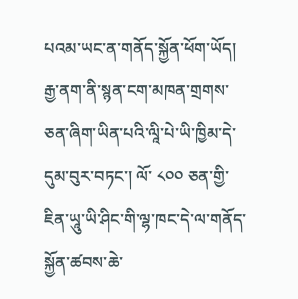པའམ་ཡང་ན་གནོད་སྐྱོན་ཕོག་ཡོད། རྒྱ་ནག་ནི་སྙན་ངག་མཁན་གྲགས་ཅན་ཞིག་ཡིན་པའི་ལཱི་པེ་ཡི་ཁྱིམ་དེ་དུམ་བུར་བཏང་། ལོ་ ༨༠༠ ཅན་གྱི་ཇིན་ཡཱུ་ཡི་ཤིང་གི་ལྷ་ཁང་དེ་ལ་གནོད་སྐྱོན་ཚབས་ཆེ་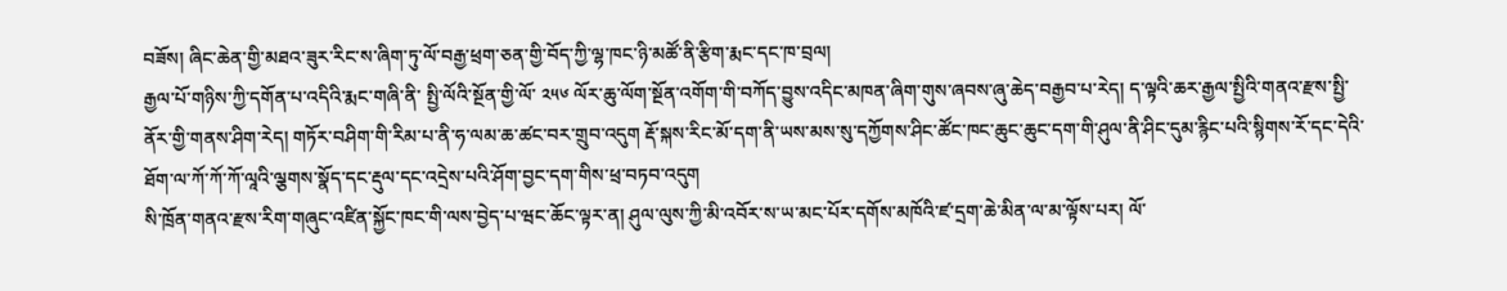བཟོས། ཞིང་ཆེན་གྱི་མཐའ་ཟུར་རིང་ས་ཞིག་ཏུ་ལོ་བརྒྱ་ཕྲག་ཅན་གྱི་བོད་ཀྱི་ལྷ་ཁང་ཉི་མཚོ་ནི་རྩིག་རྨང་དང་ཁ་བྲལ།
རྒྱལ་པོ་གཉིས་ཀྱི་དགོན་པ་འདིའི་རྨང་གཞི་ནི་ སྤྱི་ལོའི་སྔོན་གྱི་ལོ་ ༢༥༦ ལོར་ཆུ་ལོག་སྔོན་འགོག་གི་བཀོད་བྱུས་འདིང་མཁན་ཞིག་གུས་ཞབས་ཞུ་ཆེད་བརྒྱབ་པ་རེད། ད་ལྟའི་ཆར་རྒྱལ་སྤྱིའི་གནའ་རྫས་སྤྱི་ནོར་གྱི་གནས་ཤིག་རེད། གཏོར་བཤིག་གི་རིམ་པ་ནི་ཧ་ལམ་ཆ་ཚང་བར་གྲུབ་འདུག རྡོ་སྐས་རིང་མོ་དག་ནི་ཡས་མས་སུ་དཀྱོགས་ཤིང་ཚོང་ཁང་ཆུང་ཆུང་དག་གི་ཤུལ་ནི་ཤིང་དུམ་རྙིང་པའི་སྙིགས་རོ་དང་དེའི་ཐོག་ལ་ཀོ་ཀོ་ཀོ་ལཱའི་ལྕགས་སྣོད་དང་རྡུལ་དང་འདྲེས་པའི་ཤོག་བྱང་དག་གིས་ཕྲ་བཏབ་འདུག
སི་ཁྲོན་གནའ་རྫས་རིག་གཞུང་འཛིན་སྐྱོང་ཁང་གི་ལས་བྱེད་པ་ཝང་ཆོང་ལྟར་ན། ཤུལ་ལུས་ཀྱི་མི་འབོར་ས་ཡ་མང་པོར་དགོས་མཁོའི་ཛ་དྲག་ཆེ་མིན་ལ་མ་ལྟོས་པར། ལོ་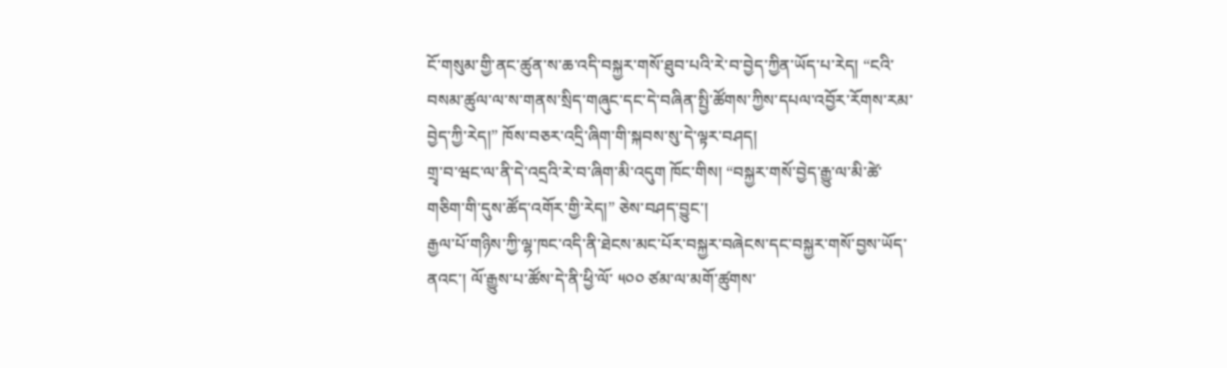ངོ་གསུམ་གྱི་ནང་ཚུན་ས་ཆ་འདི་བསྐྱར་གསོ་ཐུབ་པའི་རེ་བ་བྱེད་ཀྱིན་ཡོད་པ་རེད། “ངའི་བསམ་ཚུལ་ལ་ས་གནས་སྲིད་གཞུང་དང་དེ་བཞིན་སྤྱི་ཚོགས་ཀྱིས་དཔལ་འབྱོར་རོགས་རམ་བྱེད་ཀྱི་རེད།” ཁོས་བཅར་འདྲི་ཞིག་གི་སྐབས་སུ་དེ་ལྟར་བཤད།
གྲྭ་བ་ཝང་ལ་ནི་དེ་འདྲའི་རེ་བ་ཞིག་མི་འདུག ཁོང་གིས། “བསྐྱར་གསོ་བྱེད་རྒྱུ་ལ་མི་ཚེ་གཅིག་གི་དུས་ཚོད་འགོར་གྱི་རེད།” ཅེས་བཤད་བྱུང་།
རྒྱལ་པོ་གཉིས་ཀྱི་ལྷ་ཁང་འདི་ནི་ཐེངས་མང་པོར་བསྐྱར་བཞེངས་དང་བསྐྱར་གསོ་བྱས་ཡོད་ནའང་། ལོ་རྒྱུས་པ་ཚོས་དེ་ནི་ཕྱི་ལོ་ ༥༠༠ ཙམ་ལ་མགོ་ཚུགས་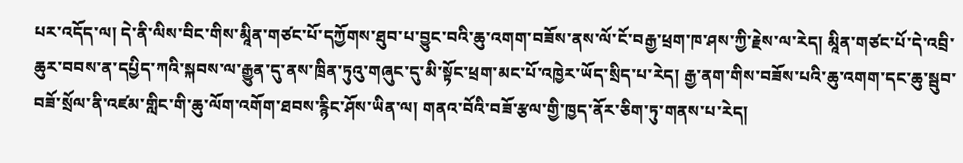པར་འདོད་ལ། དེ་ནི་ལིས་བིང་གིས་མཱིན་གཙང་པོ་དཀྱོགས་ཐུབ་པ་བྱུང་བའི་ཆུ་འགག་བཟོས་ནས་ལོ་ངོ་བརྒྱ་ཕྲག་ཁ་ཤས་ཀྱི་རྗེས་ལ་རེད། མཱིན་གཙང་པོ་དེ་འབྲི་ཆུར་བབས་ན་དཔྱིད་ཀའི་སྐབས་ལ་རྒྱུན་དུ་ནས་ཁྲིན་ཏུའུ་གཞུང་དུ་མི་སྟོང་ཕྲག་མང་པོ་འཁྱེར་ཡོད་སྲིད་པ་རེད། རྒྱ་ནག་གིས་བཟོས་པའི་ཆུ་འགག་དང་ཆུ་སྦུབ་བཟོ་སྲོལ་ནི་འཛམ་གླིང་གི་ཆུ་ལོག་འགོག་ཐབས་རྙིང་ཤོས་ཡིན་ལ། གནའ་བོའི་བཟོ་རྩལ་གྱི་ཁྱད་ནོར་ཅིག་ཏུ་གནས་པ་རེད།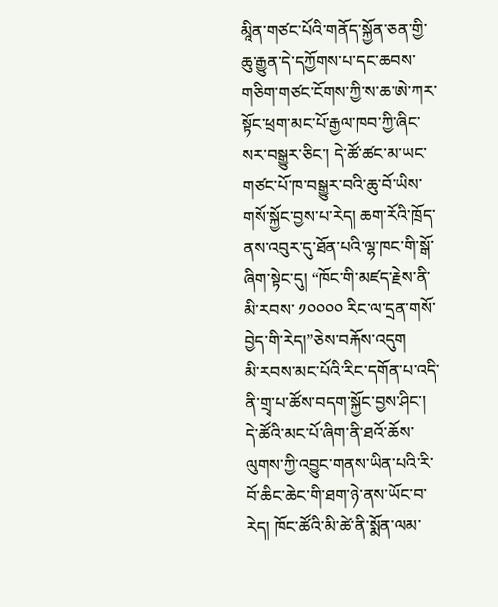མཱིན་གཙང་པོའི་གནོད་སྐྱོན་ཅན་གྱི་ཆུ་རྒྱུན་དེ་དཀྱོགས་པ་དང་ཆབས་གཅིག་གཙང་ངོགས་ཀྱི་ས་ཆ་ཨེ་ཀར་སྟོང་ཕྲག་མང་པོ་རྒྱལ་ཁབ་ཀྱི་ཞིང་སར་བསྒྱུར་ཅིང་། དེ་ཚོ་ཚང་མ་ཡང་གཙང་པོ་ཁ་བསྒྱུར་བའི་ཆུ་བོ་ཡིས་གསོ་སྐྱོང་བྱས་པ་རེད། ཆག་རོའི་ཁྲོད་ནས་འབུར་དུ་ཐོན་པའི་ལྷ་ཁང་གི་སྒོ་ཞིག་སྟེང་དུ། “ཁོང་གི་མཛད་རྗེས་ནི་མི་རབས་ ༡༠༠༠༠ རིང་ལ་དྲན་གསོ་བྱེད་གི་རེད།”ཅེས་བརྐོས་འདུག
མི་རབས་མང་པོའི་རིང་དགོན་པ་འདི་ནི་གྲྭ་པ་ཚོས་བདག་སྐྱོང་བྱས་ཤིང་། དེ་ཚོའི་མང་པོ་ཞིག་ནི་ཐའོ་ཆོས་ལུགས་ཀྱི་འབྱུང་གནས་ཡིན་པའི་རི་བོ་ཆིང་ཆེང་གི་ཐག་ཉེ་ནས་ཡོང་བ་རེད། ཁོང་ཚོའི་མི་ཚེ་ནི་སྨོན་ལམ་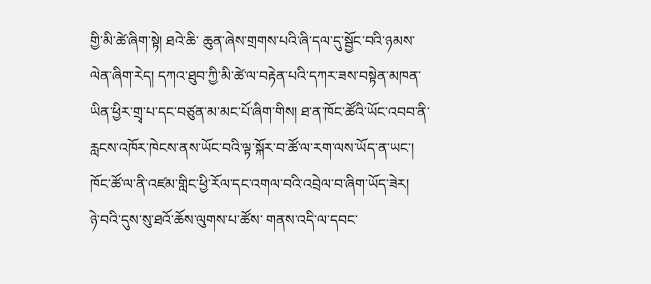གྱི་མི་ཚེ་ཞིག་སྟེ། ཐའེ་ཆི་ ཆུན་ཞེས་གྲགས་པའི་ཞི་དལ་དུ་སྦྱོང་བའི་ཉམས་ལེན་ཞིག་རེད། དཀའ་ཐུབ་ཀྱི་མི་ཚེ་ལ་བརྟེན་པའི་དཀར་ཟས་བསྟེན་མཁན་ཡིན་ཕྱིར་གྲྭ་པ་དང་བཙུན་མ་མང་པོ་ཞིག་གིས། ཐ་ན་ཁོང་ཚོའི་ཡོང་འབབ་ནི་རླངས་འཁོར་ཁེངས་ནས་ཡོང་བའི་ལྟ་སྐོར་བ་ཚོ་ལ་རག་ལས་ཡོད་ན་ཡང་། ཁོང་ཚོ་ལ་ནི་འཛམ་གླིང་ཕྱི་རོལ་དང་འགལ་བའི་འབྲེལ་བ་ཞིག་ཡོད་ཟེར།
ཉེ་བའི་དུས་སུ་ཐའོ་ཆོས་ལུགས་པ་ཚོས་ གནས་འདི་ལ་དབང་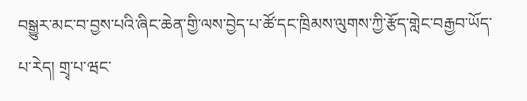བསྒྱུར་མང་བ་བྱས་པའི་ཞིང་ཆེན་གྱི་ལས་བྱེད་པ་ཚོ་དང་ཁྲིམས་ལུགས་ཀྱི་རྩོད་གླེང་བརྒྱབ་ཡོད་པ་རེད། གྲྭ་པ་ཝང་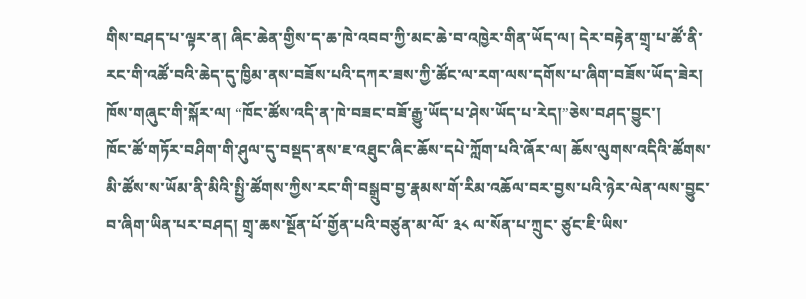གིས་བཤད་པ་ལྟར་ན། ཞིང་ཆེན་གྱིས་ད་ཆ་ཁེ་འབབ་ཀྱི་མང་ཆེ་བ་འཁྱེར་གིན་ཡོད་ལ། དེར་བརྟེན་གྲྭ་པ་ཚོ་ནི་རང་གི་འཚོ་བའི་ཆེད་དུ་ཁྱིམ་ནས་བཟོས་པའི་དཀར་ཟས་ཀྱི་ཚོང་ལ་རག་ལས་དགོས་པ་ཞིག་བཟོས་ཡོད་ཟེར། ཁོས་གཞུང་གི་སྐོར་ལ། “ཁོང་ཚོས་འདི་ན་ཁེ་བཟང་བཟོ་རྒྱུ་ཡོད་པ་ཤེས་ཡོད་པ་རེད།”ཅེས་བཤད་བྱུང་།
ཁོང་ཚོ་གཏོར་བཤིག་གི་ཤུལ་དུ་བསྡད་ནས་ཇ་འཐུང་ཞིང་ཆོས་དཔེ་ཀློག་པའི་ཞོར་ལ། ཆོས་ལུགས་འདིའི་ཚོགས་མི་ཚོས་ས་ཡོམ་ནི་མིའི་སྤྱི་ཚོགས་ཀྱིས་རང་གི་བསྒྲུབ་བྱ་རྣམས་གོ་རིམ་འཆོལ་བར་བྱས་པའི་ཉེར་ལེན་ལས་བྱུང་བ་ཞིག་ཡིན་པར་བཤད། གྲྭ་ཆས་སྔོན་པོ་གྱོན་པའི་བཙུན་མ་ལོ་ ༣༨ ལ་སོན་པ་ཀྲུང་ ཙུང་ཇི་ཡིས་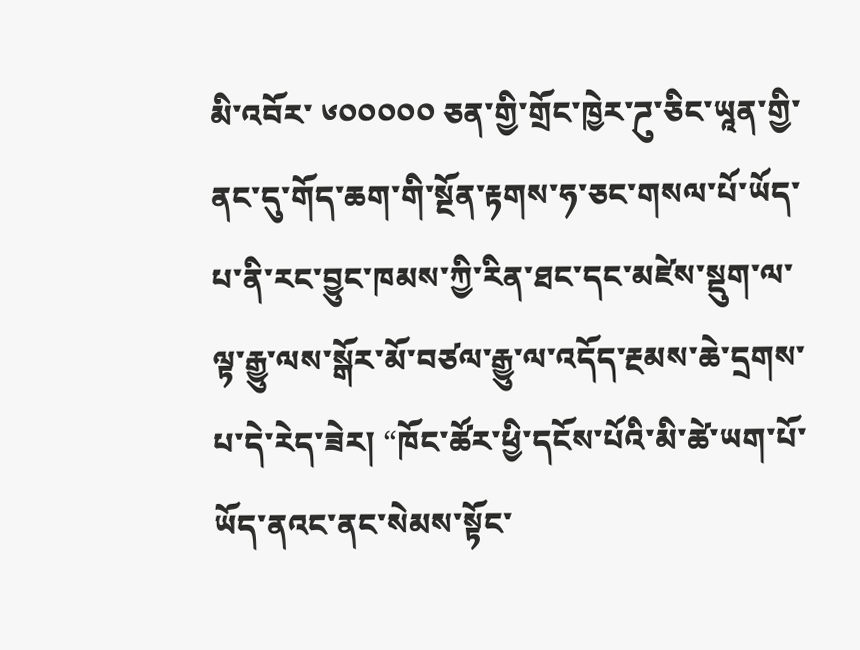མི་འབོར་ ༦༠༠༠༠༠ ཅན་གྱི་གྲོང་ཁྱེར་ཌུ་ཅིང་ཡཱན་གྱི་ནང་དུ་གོད་ཆག་གི་སྔོན་རྟགས་ཧ་ཅང་གསལ་པོ་ཡོད་པ་ནི་རང་བྱུང་ཁམས་ཀྱི་རིན་ཐང་དང་མཛེས་སྡུག་ལ་ལྟ་རྒྱུ་ལས་སྒོར་མོ་བཙལ་རྒྱུ་ལ་འདོད་རྔམས་ཆེ་དྲགས་པ་དེ་རེད་ཟེར། “ཁོང་ཚོར་ཕྱི་དངོས་པོའི་མི་ཚེ་ཡག་པོ་ཡོད་ནའང་ནང་སེམས་སྟོང་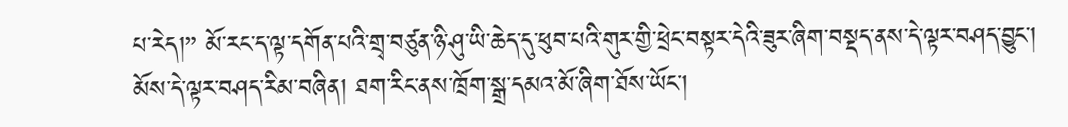པ་རེད།” མོ་རང་ད་ལྟ་དགོན་པའི་གྲྭ་བཙུན་ཉི་ཤུ་ཡི་ཆེད་དུ་ཕུབ་པའི་གུར་གྱི་ཕྲེང་བསྟར་དེའི་ཟུར་ཞིག་བསྡད་ནས་དེ་ལྟར་བཤད་བྱུང་།
མོས་དེ་ལྟར་བཤད་རིམ་བཞིན། ཐག་རིང་ནས་ཁྲོག་སྒྲ་དམའ་མོ་ཞིག་ཐོས་ཡོང་།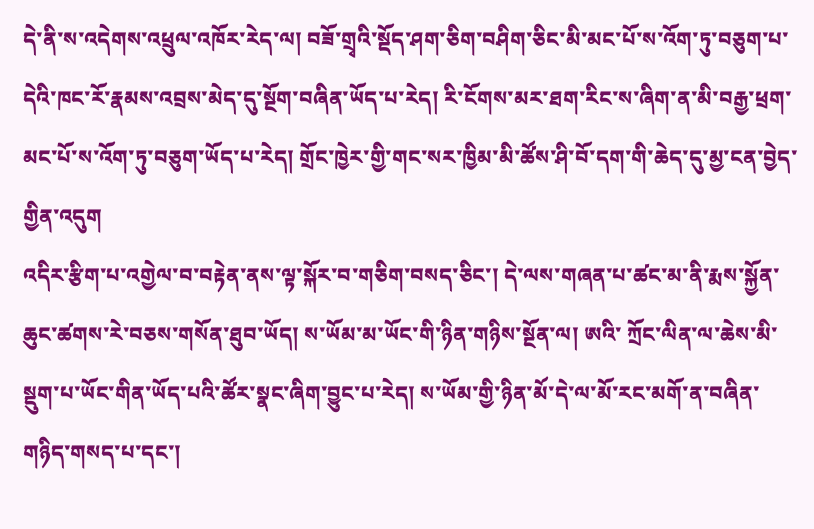དེ་ནི་ས་འདེགས་འཕྲུལ་འཁོར་རེད་ལ། བཟོ་གྲྭའི་སྡོད་ཤག་ཅིག་བཤིག་ཅིང་མི་མང་པོ་ས་འོག་ཏུ་བཅུག་པ་དེའི་ཁང་རོ་རྣམས་འབྲས་མེད་དུ་སྔོག་བཞིན་ཡོད་པ་རེད། རི་ངོགས་མར་ཐག་རིང་ས་ཞིག་ན་མི་བརྒྱ་ཕྲག་མང་པོ་ས་འོག་ཏུ་བཅུག་ཡོད་པ་རེད། གྲོང་ཁྱེར་གྱི་གང་སར་ཁྱིམ་མི་ཚོས་ཤི་བོ་དག་གི་ཆེད་དུ་མྱ་ངན་བྱེད་གྱིན་འདུག
འདིར་རྩིག་པ་འགྱེལ་བ་བརྟེན་ནས་ལྟ་སྐོར་བ་གཅིག་བསད་ཅིང་། དེ་ལས་གཞན་པ་ཚང་མ་ནི་རྨས་སྐྱོན་ཆུང་ཚགས་རེ་བཅས་གསོན་ཐུབ་ཡོད། ས་ཡོམ་མ་ཡོང་གི་ཉིན་གཉིས་སྔོན་ལ། ཨའི་ ཀྲོང་ལིན་ལ་ཆེས་མི་སྡུག་པ་ཡོང་གིན་ཡོད་པའི་ཚོར་སྣང་ཞིག་བྱུང་པ་རེད། ས་ཡོམ་གྱི་ཉིན་མོ་དེ་ལ་མོ་རང་མགོ་ན་བཞིན་གཉིད་གསད་པ་དང་།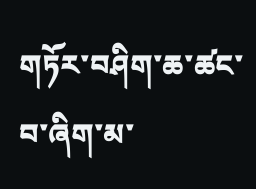གཏོར་བཤིག་ཆ་ཚང་བ་ཞིག་མ་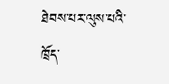ཐེབས་པར་ལུས་པའི་ཁྲོད་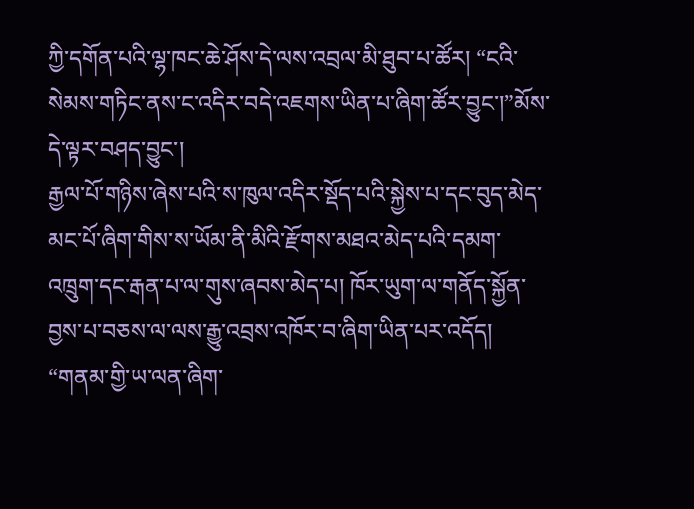ཀྱི་དགོན་པའི་ལྷ་ཁང་ཆེ་ཤོས་དེ་ལས་འབྲལ་མི་ཐུབ་པ་ཚོར། “ངའི་སེམས་གཏིང་ནས་ང་འདིར་བདེ་འཇགས་ཡིན་པ་ཞིག་ཚོར་བྱུང་།”མོས་དེ་ལྟར་བཤད་བྱུང་།
རྒྱལ་པོ་གཉིས་ཞེས་པའི་ས་ཁུལ་འདིར་སྡོད་པའི་སྐྱེས་པ་དང་བུད་མེད་མང་པོ་ཞིག་གིས་ས་ཡོམ་ནི་མིའི་རྫོགས་མཐའ་མེད་པའི་དམག་འཁྲུག་དང་རྒན་པ་ལ་གུས་ཞབས་མེད་པ། ཁོར་ཡུག་ལ་གནོད་སྐྱོན་བྱས་པ་བཅས་ལ་ལས་རྒྱུ་འབྲས་འཁོར་བ་ཞིག་ཡིན་པར་འདོད། “གནམ་གྱི་ཡ་ལན་ཞིག་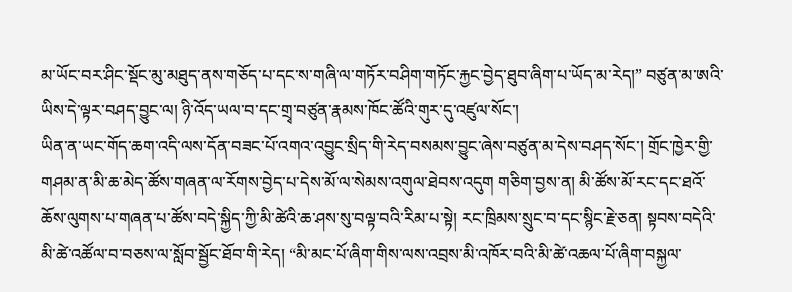མ་ཡོང་བར་ཤིང་སྡོང་མུ་མཐུད་ནས་གཅོད་པ་དང་ས་གཞི་ལ་གཏོར་བཤིག་གཏོང་རྐྱང་བྱེད་ཐུབ་ཞིག་པ་ཡོད་མ་རེད།” བཙུན་མ་ཨའི་ཡིས་དེ་ལྟར་བཤད་བྱུང་ལ། ཉི་འོད་ཡལ་བ་དང་གྲྭ་བཙུན་རྣམས་ཁོང་ཚོའི་གུར་དུ་འཛུལ་སོང་།
ཡིན་ན་ཡང་གོད་ཆག་འདི་ལས་དོན་བཟང་པོ་འགའ་འབྱུང་སྲིད་གི་རེད་བསམས་བྱུང་ཞེས་བཙུན་མ་དེས་བཤད་སོང་། གྲོང་ཁྱེར་གྱི་གཤམ་ན་མི་ཆ་མེད་ཚོས་གཞན་ལ་རོགས་བྱེད་པ་དེས་མོ་ལ་སེམས་འགུལ་ཐེབས་འདུག གཅིག་བྱས་ན། མི་ཚོས་མོ་རང་དང་ཐའོ་ཆོས་ལུགས་པ་གཞན་པ་ཚོས་བདེ་སྐྱིད་ཀྱི་མི་ཚེའི་ཆ་ཤས་སུ་བལྟ་བའི་རིམ་པ་སྟེ། རང་ཁྲིམས་སྲུང་བ་དང་སྙིང་རྗེ་ཅན། སྟབས་བདེའི་མི་ཚེ་འཚོལ་བ་བཅས་ལ་སློབ་སྦྱོང་ཐོབ་གི་རེད། “མི་མང་པོ་ཞིག་གིས་ལས་འབྲས་མི་འཁོར་བའི་མི་ཚེ་འཆལ་པོ་ཞིག་བསྐྱལ་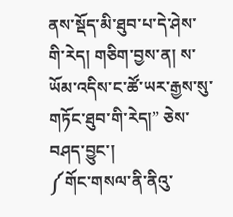ནས་སྡོད་མི་ཐུབ་པ་དེ་ཤེས་གི་རེད། གཅིག་བྱས་ན། ས་ཡོམ་འདིས་ང་ཚོ་ཡར་རྒྱས་སུ་གཏོང་ཐུབ་གི་རེད།” ཅེས་བཤད་བྱུང་།
༼གོང་གསལ་ནི་ནིའུ་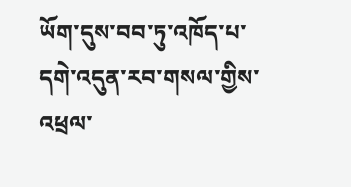ཡོག་དུས་བབ་ཏུ་འཁོད་པ་དགེ་འདུན་རབ་གསལ་གྱིས་འཕྲལ་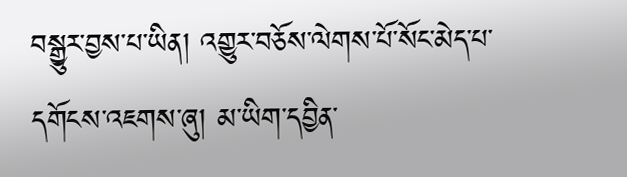བསྒྱུར་བྱས་པ་ཡིན། འགྱུར་བཅོས་ལེགས་པོ་སོང་མེད་པ་དགོངས་འཇགས་ཞུ། མ་ཡིག་དབྱིན་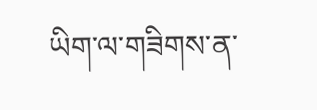ཡིག་ལ་གཟིགས་ན་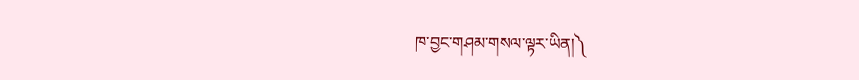ཁ་བྱང་གཤམ་གསལ་ལྟར་ཡིན།༽